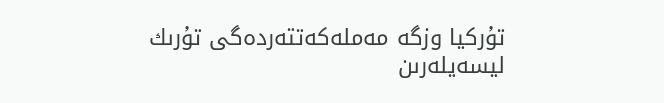تۇركيا وزگە مەملەكەتتەردەگى تۇرىك ليسەيلەرىن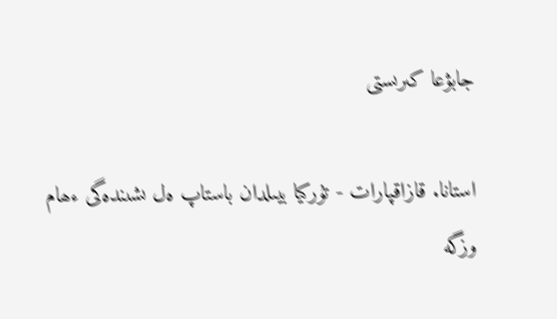جابۋعا كىرىستى

استانا. قازاقپارات - تۇركيا بيىلدان باستاپ ەل ىشىندەگى ءھام وزگە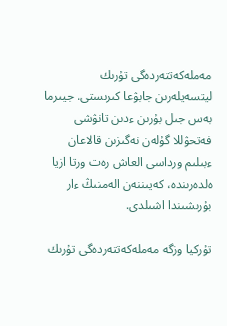مەملەكەتتەردەگى تۇرىك ليتسەيلەرىن جابۋعا كىرىستى. جيىرما بەس جىل بۇرىن ءدىن تانۋشى فەتحۋللا گۇلەن نەگىزىن قالاعان ءبىلىم ورداسى العاش رەت ورتا ازيا ەلدەرىندە، كەيىننەن الەمنىڭ ءار بۇرىشىندا اشىلدى.

تۇركيا وزگە مەملەكەتتەردەگى تۇرىك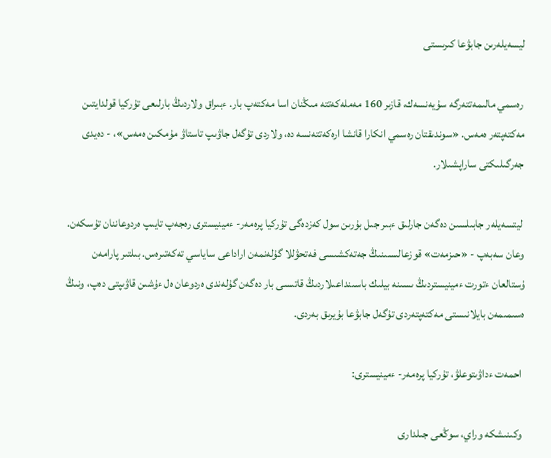ليسەيلەرىن جابۋعا كىرىستى

 رەسمي مالىمەتتەرگە سۇيەنسەك، قازىر 160 مەملەكەتتە مىڭنان اسا مەكتەپ بار. ءبىراق ولاردىڭ بارلىعى تۇركيا قولدايتىن مەكتەپتەر ەمەس. «سوندىقتان رەسمي انكارا قانشا ارەكەتتەنسە دە، ولاردى تۇگەل جاۋىپ تاستاۋ مۇمكىن ەمەس»، - دەيدى جەرگىلىكتى ساراپشىلار.

 ليتسەيلەر جابىلسىن دەگەن جارلىق ءبىر جىل بۇرىن سول كەزدەگى تۇركيا پرەمەر- ءمينيسترى رەجەپ تايىپ ەردوعاننان تۇسكەن. وعان سەبەپ - «حىزمەت» قوزعالىسىنىڭ جەتەكشىسى فەتحۋللا گۇلەنمەن اراداعى ساياسي تەكەتىرەس. بىلتىر پارامەن ۇستالعان ءتورت ءمينيستردىڭ ىسىنە بيلىك باسىنداعىلاردىڭ قاتىسى بار دەگەن گۇلەندى ەردوعان ەل ءۇشىن قاۋىپتى دەپ، ونىڭ ەسىمىمەن بايلانىستى مەكتەپتەردى تۇگەل جابۋعا بۇيرىق بەردى.

 احمەت ءداۋىتوعلۋ، تۇركيا پرەمەر- ءمينيسترى:

 وكىنىشكە وراي، سوڭعى جىلدارى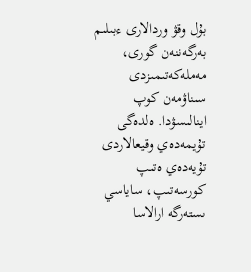بۇل وقۋ وردالارى ءبىلىم بەرگەننەن گورى، مەملەكەتىمىزدى سىناۋمەن كوپ اينالىسۋدا. ەلدەگى تۇيمەدەي وقيعالاردى تۇيەدەي ەتىپ كورسەتىپ، ساياسي ىستەرگە ارالاسا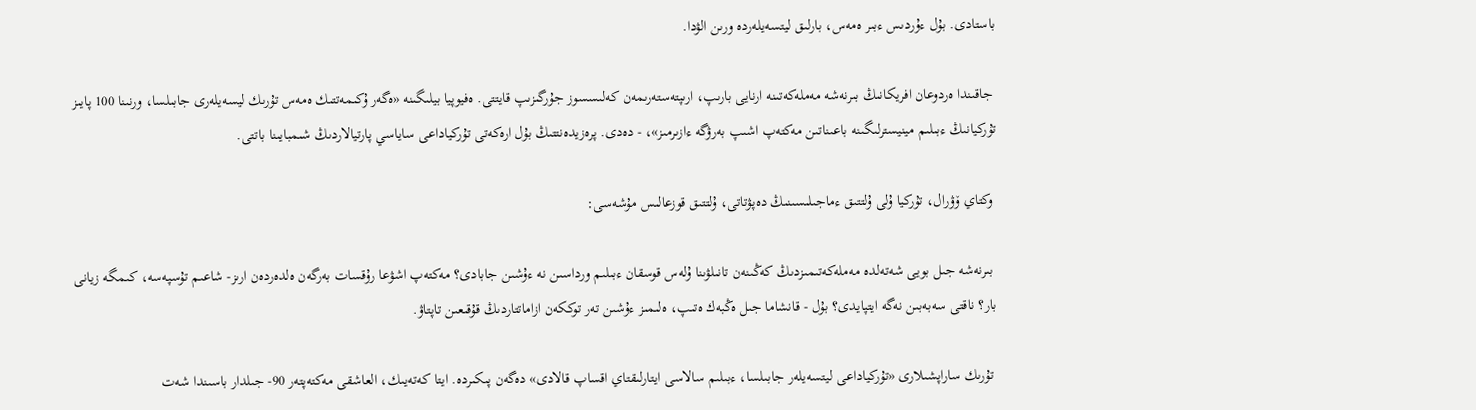باستادى. بۇل ءۇردىس ءبىر ەمەس، بارلىق ليتسەيلەردە ورىن الۋدا.

 جاقىندا ەردوعان افريكانىڭ بىرنەشە مەملەكەتىنە ارنايى بارىپ، ارىپتەستەرىمەن كەلىسسوز جۇرگىزىپ قايتتى. ەفيوپيا بيلىگىنە «ەگەر ۇكىمەتتىك ەمەس تۇرىك ليسەيلەرى جابىلسا، ورنىنا 100 پايىز تۇركيانىڭ ءبىلىم مينيسترلىگىنە باعىناتىن مەكتەپ اشىپ بەرۋگە ءازىرمىز»، - دەدى. پرەزيدەنتتىڭ بۇل ارەكەتى تۇركياداعى ساياسي پارتيالاردىڭ شىمبايىنا باتتى.

 وكتاي ۆۋرال، تۇركيا ۇلى ۇلتتىق ءماجىلىسىنىڭ دەپۋتاتى، ۇلتتىق قوزعالىس مۇشەسى:

 بىرنەشە جىل بويى شەتەلدە مەملەكەتىمىزدىڭ كەڭىنەن تانىلۋىنا ۇلەس قوسقان ءبىلىم ورداسىن نە ءۇشىن جابادى؟ مەكتەپ اشۋعا رۇقسات بەرگەن ەلدەردەن ارىز- شاعىم تۇسپەسە، كىمگە زيانى بار؟ ناقتى سەبەبىن نەگە ايتپايدى؟ بۇل - قانشاما جىل ەڭبەك ەتىپ، ەلىمىز ءۇشىن تەر توككەن ازاماتتاردىڭ قۇقىعىن تاپتاۋ.

 تۇرىك ساراپشىلارى «تۇركياداعى ليتسەيلەر جابىلسا، ءبىلىم سالاسى ايتارلىقتاي اقساپ قالادى» دەگەن پىكىردە. ايتا كەتەيىك، العاشقى مەكتەپتەر 90- جىلدار باسىندا شەت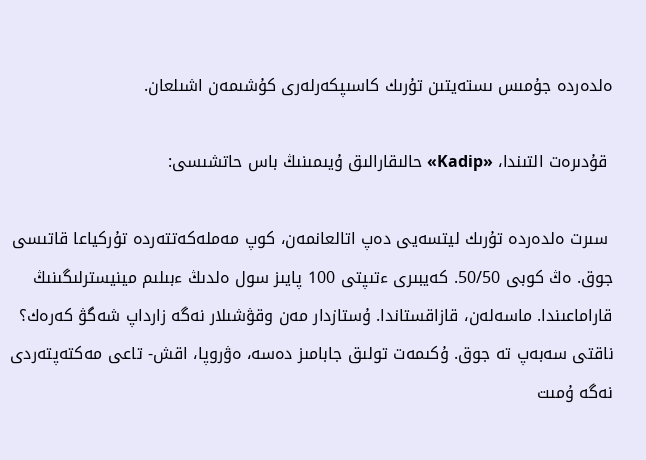ەلدەردە جۇمىس ىستەيتىن تۇرىك كاسىپكەرلەرى كۇشىمەن اشىلعان.

 قۇدىرەت التىندا، «Kadip» حالىقارالىق ۇيىمىنىڭ باس حاتشىسى:

 سىرت ەلدەردە تۇرىك ليتسەيى دەپ اتالعانمەن، كوپ مەملەكەتتەردە تۇركياعا قاتىسى جوق. ەڭ كوبى 50/50. كەيبىرى ءتىپتى 100 پايىز سول ەلدىڭ ءبىلىم مينيسترلىگىنىڭ قاراماعىندا. ماسەلەن، قازاقستاندا. ۇستازدار مەن وقۋشىلار نەگە زارداپ شەگۋ كەرەك؟ ناقتى سەبەپ تە جوق. ۇكىمەت تولىق جابامىز دەسە، ەۋروپا، اقش- تاعى مەكتەپتەردى نەگە ۇمىت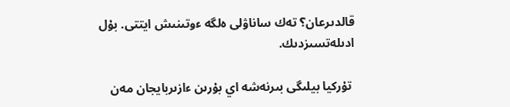قالدىرعان؟ تەك ساناۋلى ەلگە ءوتىنىش ايتتى. بۇل ادىلەتسىزدىك.

 تۇركيا بيلىگى بىرنەشە اي بۇرىن ءازىربايجان مەن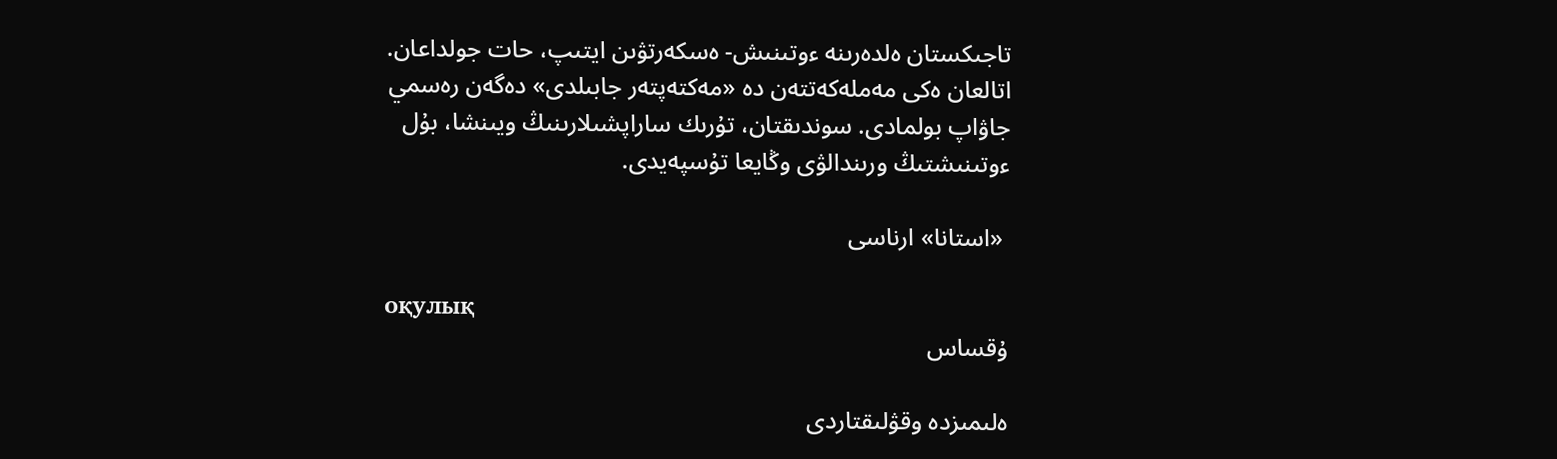تاجىكستان ەلدەرىنە ءوتىنىش- ەسكەرتۋىن ايتىپ، حات جولداعان. اتالعان ەكى مەملەكەتتەن دە «مەكتەپتەر جابىلدى» دەگەن رەسمي جاۋاپ بولمادى. سوندىقتان، تۇرىك ساراپشىلارىنىڭ ويىنشا، بۇل ءوتىنىشتىڭ ورىندالۋى وڭايعا تۇسپەيدى.

 «استانا» ارناسى

оқулық
ۇقساس

ەلىمىزدە وقۋلىقتاردى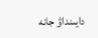دايىنداۋ جانە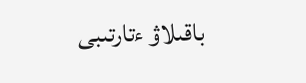باقىلاۋ ءتارتىبى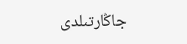جاڭارتىلدى